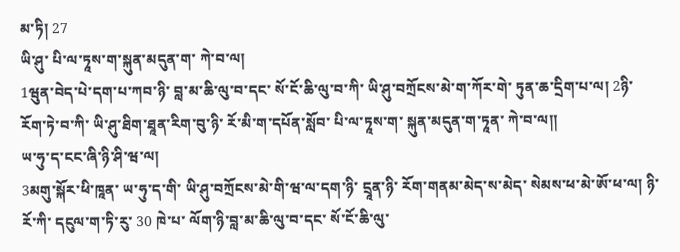མ་ཏི། 27
ཡི་ཤུ་ པི་ལ་ཏཱས་ག་སྐུན་མདུན་ག་ ཀེ་བ་ལ།
1ཝུན་བེད་པེ་དག་པ་ཀབ་ཉི་ བླ་མ་ཆི་ལུ་བ་དང་ སོ་ངོ་ཆི་ལུ་བ་ཀི་ ཡི་ཤུ་བཀྲོངས་མེ་ག་ཀོར་གེ་ ཏུན་ཆ་དྲིག་པ་ལ། 2ཉི་རོག་ཏེ་བ་ཀི་ ཡི་ཤུ་ཐིག་ཐཱན་རིག་བུ་ཉི་ རོ་མི་ག་དཔོན་སློབ་ པི་ལ་ཏཱས་ག་ སྐུན་མདུན་ག་ཏཱན་ ཀེ་བ་ལ༎
ཡ་ཧུ་ད་ངང་ཞི་ཉི་ཤི་ཝ་ལ།
3མགུ་སྐོར་ཕི་ཁཱན་ ཡ་ཧུ་ད་གི་ ཡི་ཤུ་བཀྲོངས་མེ་གི་ཝ་ལ་དག་ཉི་ དྲཱན་ཉི་ རོག་གནམ་མེད་ས་མེད་ སེམས་ཕ་མེ་ཨོ་ཕ་ལ། ཉི་རོ་ཀི་ དངུལ་ག་ཏི་རུ་ 30 ཁེ་པ་ ལོག་ཉི་བླ་མ་ཆི་ལུ་བ་དང་ སོ་ངོ་ཆི་ལུ་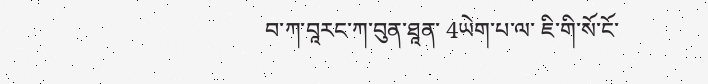བ་ཀ་བཱརང་ཀ་བུན་ཐཱན་ 4ཡེག་པ་ལ་ ཇི་གི་སོ་ངོ་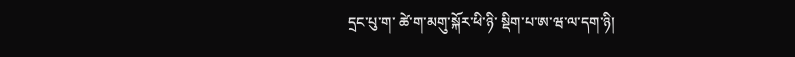དྲང་པུ་ག་ ཚེ་ག་མགུ་སྐོར་ཕི་ཉི་ སྡིག་པ་ཨ་ཝ་ལ་དག་ཉི།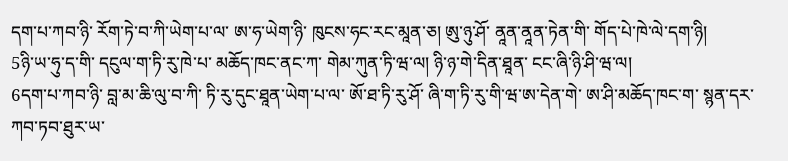དག་པ་ཀབ་ཉི་ རོག་ཏེ་བ་ཀི་ཡེག་པ་ལ་ ཨ་ཧ་ཡེག་ཉི་ ཁུངས་ཧང་རང་མཱན་ཅ། ཨུ་ཉུ་ཤོ་ ནཱན་ནཱན་ཏེན་གི་ གོད་པེ་ཁེ་ལེ་དག་ཉི།
5ཉི་ཡ་ཧུ་ད་གི་ དངུལ་ག་ཏི་རུ་ཁེ་པ་ མཆོད་ཁང་ནང་ཀ་ གེམ་ཀུན་ཏི་ཝ་ལ། ཉི་ཉ་གེ་དིན་ཐཱན་ ངང་ཞི་ཉི་ཤི་ཝ་ལ།
6དག་པ་ཀབ་ཉི་ བླ་མ་ཆི་ལུ་བ་ཀི་ ཏི་རུ་དུང་ཐཱན་ཡེག་པ་ལ་ ཨོ་ཐ་ཏི་རུ་ཤོ་ ཞི་ག་ཏི་རུ་གི་ཝ་ཨ་དེན་གེ་ ཨ་ཤི་མཆོད་ཁང་ག་ སྙན་དར་ཀབ་ཏབ་ཐུར་ཡ་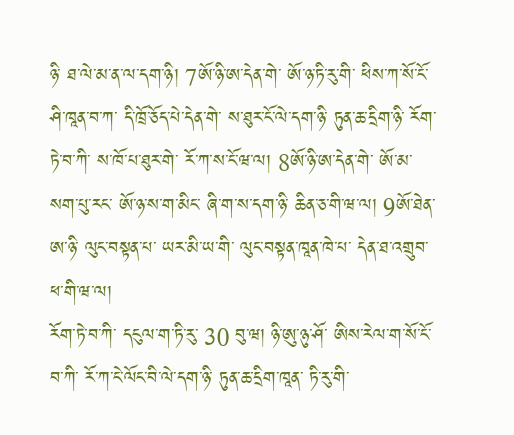ཉི་ ཐ་ལེ་མ་ན་ལ་དག་ཉི། 7ཨོ་ཉི་ཨ་དེན་གེ་ ཨོ་ཉ་ཏི་རུ་གི་ ཕིས་ཀ་སོ་ངོ་ཤི་ཁཱན་བ་ཀ་ དི་ཁྲོ་ཅོད་པེ་དེན་གེ་ ས་ཐུར་ངོ་ལེ་དག་ཉི་ ཏུན་ཆ་དྲིག་ཉི་ རོག་ཏེ་བ་ཀི་ ས་ཁོ་པ་ཐུར་གེ་ རོ་ཀ་ས་ངོ་ཝ་ལ། 8ཨོ་ཉི་ཨ་དེན་གེ་ ཨོ་མ་སག་པུ་རང་ ཨོ་ཉ་ས་ག་མིང་ ཞི་ག་ས་དག་ཉི་ ཆིན་ཅ་གི་ཝ་ལ། 9ཨོ་ཐེན་ཨ་ཉི་ ལུང་བསྟན་པ་ ཡར་མི་ཡ་གི་ ལུང་བསྟན་ཁཱན་ཁེ་པ་ དེན་ཐ་འགྲུབ་ཕ་གི་ཝ་ལ།
རོག་ཏེ་བ་ཀི་ དངུལ་ག་ཏི་རུ་ 30 བུ་ཝ། ཉི་ཨུ་ཉུ་ཤོ་ ཨིས་རེལ་ག་སོ་ངོ་བ་ཀི་ རོ་ཀ་ངེ་ལོང་བི་ལེ་དག་ཉི་ ཏུན་ཆ་དྲིག་ཁཱན་ ཏི་རུ་གི་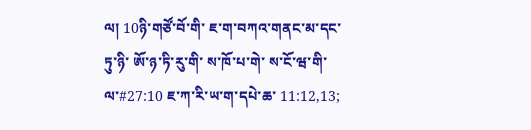ལ། 10ཉི་གཙོ་བོ་གི་ ཇ་ག་བཀའ་གནང་མ་དང་ཏུ་ཉི་ ཨོ་ཉ་ཏི་རུ་གི་ ས་ཁོ་པ་གེ་ ས་ངོ་ཝ་གི་ལ་#27:10 ཇ་ཀ་རི་ཡ་ག་དཔེ་ཆ་ 11:12,13;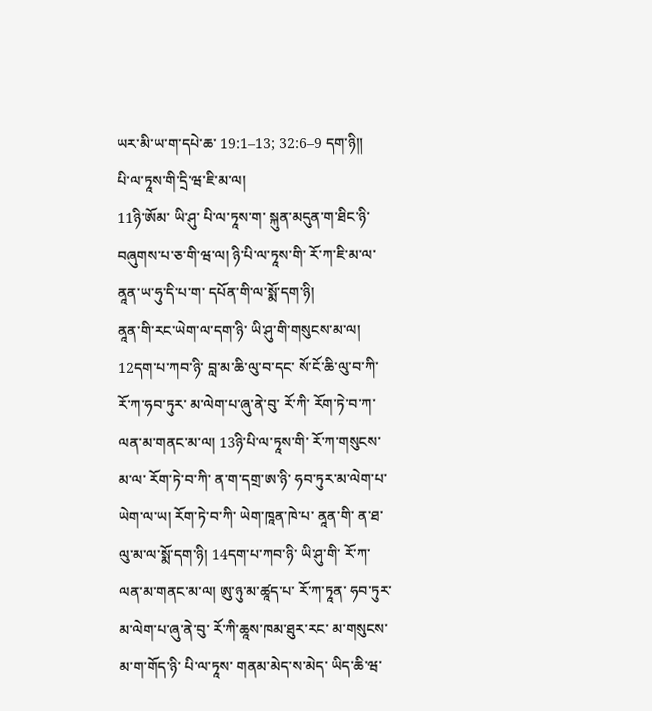ཡར་མི་ཡ་ག་དཔེ་ཆ་ 19:1–13; 32:6–9 དག་ཉི༎
པི་ལ་ཏཱས་གི་དྲི་ཝ་ཇི་མ་ལ།
11ཉི་ཨོམ་ ཡི་ཤུ་ པི་ལ་ཏཱས་ག་ སྐུན་མདུན་ག་ཐིང་ཉི་ བཞུགས་པ་ཅ་གི་ཝ་ལ། ཉི་པི་ལ་ཏཱས་གི་ རོ་ཀ་ཇི་མ་ལ་ ནཱན་ཡ་ཧུ་དི་པ་ག་ དཔོན་གི་ལ་སྨོ་དག་ཉི།
ནཱན་གི་རང་ཡེག་ལ་དག་ཉི་ ཡི་ཤུ་གི་གསུངས་མ་ལ།
12དག་པ་ཀབ་ཉི་ བླ་མ་ཆི་ལུ་བ་དང་ སོ་ངོ་ཆི་ལུ་བ་ཀི་ རོ་ཀ་ཧབ་ཏུར་ མ་ལེག་པ་ཞུ་ནེ་བུ་ རོ་ཀི་ རོག་ཏེ་བ་ཀ་ ལན་མ་གནང་མ་ལ། 13ཉི་པི་ལ་ཏཱས་གི་ རོ་ཀ་གསུངས་མ་ལ་ རོག་ཏེ་བ་ཀི་ ན་ག་དགྲ་ཨ་ཉི་ ཧབ་ཏུར་མ་ལེག་པ་ ཡེག་ལ་ཡ། རོག་ཏེ་བ་ཀི་ ཡེག་ཁཱན་ཁེ་པ་ ནཱན་གི་ ན་ཐ་ལུ་མ་ལ་སྨོ་དག་ཉི། 14དག་པ་ཀབ་ཉི་ ཡི་ཤུ་གི་ རོ་ཀ་ལན་མ་གནང་མ་ལ། ཨུ་ཉུ་མ་ཚཱད་པ་ རོ་ཀ་ཏཱན་ ཧབ་ཏུར་མ་ལེག་པ་ཞུ་ནེ་བུ་ རོ་ཀི་ཆཱས་ཁམ་ཐུར་རང་ མ་གསུངས་མ་ག་གོད་ཉི་ པི་ལ་ཏཱས་ གནམ་མེད་ས་མེད་ ཡིད་ཆི་ཝ་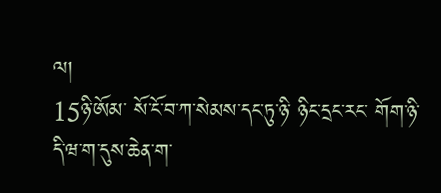ལ།
15ཉི་ཨོམ་ སོ་ངོ་བ་ཀ་སེམས་དང་ཏུ་ཉི་ ཉིང་དྲང་རང་ གོག་ཉི་དི་ཝ་ག་དུས་ཆེན་ག་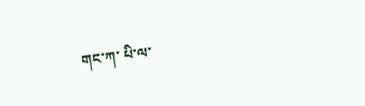གང་ཀ་ པི་ལ་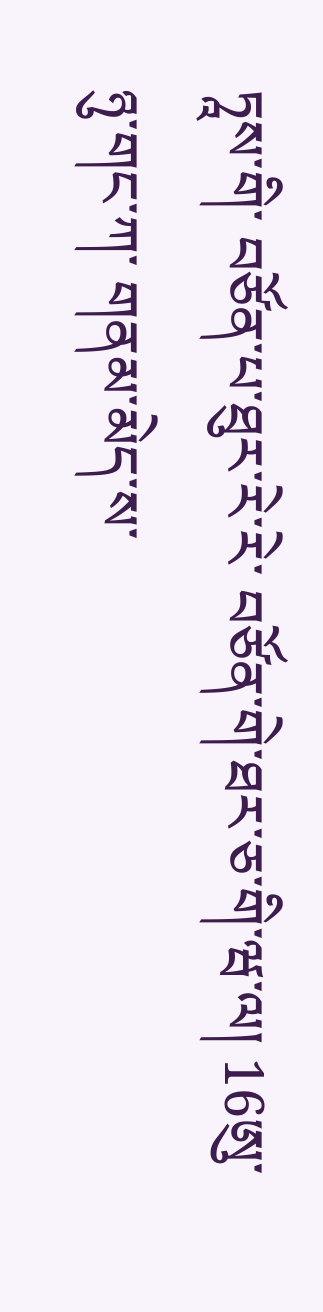ཏཱས་གི་ བཙོན་པ་ཐུར་རེ་རེ་ བཙོན་གེ་ཐར་ཅ་གི་ཝ་ལ། 16ཨུ་ཉུ་གང་ཀ་ གནམ་མེད་ས་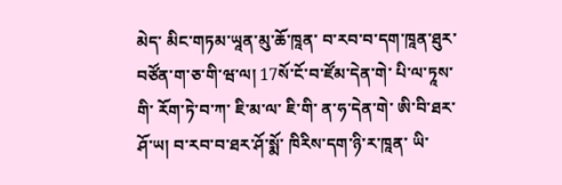མེད་ མིང་གཏམ་ཡཱན་མུ་ཆོ་ཁཱན་ བ་རབ་བ་དག་ཁཱན་ཐུར་ བཙོན་ག་ཅ་གི་ཝ་ལ། 17སོ་ངོ་བ་ཛོམ་དེན་གེ་ པི་ལ་ཏཱས་གི་ རོག་ཏེ་བ་ཀ་ ཇི་མ་ལ་ ཇི་གི་ ན་ཧ་དེན་གེ་ ཨི་བི་ཐར་ཤོ་ཡ། བ་རབ་བ་ཐར་ཤོ་སྨོ་ ཁིརིས་དག་ཉི་ར་ཁཱན་ ཡི་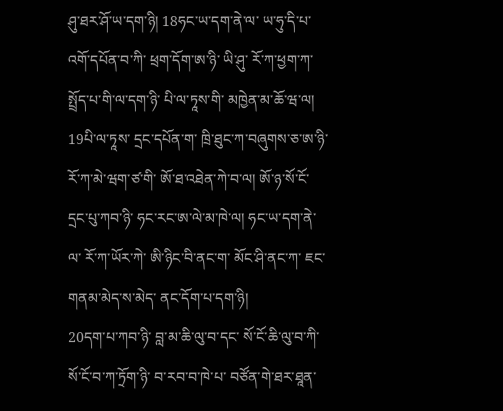ཤུ་ཐར་ཤོ་ཡ་དག་ཉི། 18ཧང་ཡ་དག་ནེ་ལ་ ཡ་ཧུ་དི་པ་འགོ་དཔོན་བ་ཀི་ ཕྲག་དོག་ཨ་ཉི་ ཡི་ཤུ་ རོ་ཀ་ཕྱག་ཀ་ སྤྲོད་པ་གི་ལ་དག་ཉི་ པི་ལ་ཏཱས་གི་ མཁྱེན་མ་ཆོ་ཝ་ལ།
19པི་ལ་ཏཱས་ དྲང་དཔོན་ག་ ཁྲི་ཐུང་ཀ་བཞུགས་ཅ་ཨ་ཉི་ རོ་ཀ་མེ་ཝག་ཙ་གི་ ཨོ་ཐ་འཐེན་ཀེ་བ་ལ། ཨོ་ཉ་སོ་ངོ་དྲང་པུ་ཀབ་ཉི་ ཧང་རང་ཨ་ལེ་མ་ཁེ་ལ། ཧང་ཡ་དག་ནེ་ལ་ རོ་ཀ་ཡོར་ཀེ་ ཨི་ཉིང་བི་ནང་ག་ མོང་ཤི་ནང་ཀ་ ཇང་གནམ་མེད་ས་མེད་ ནང་དོག་པ་དག་ཉི།
20དག་པ་ཀབ་ཉི་ བླ་མ་ཆི་ལུ་བ་དང་ སོ་ངོ་ཆི་ལུ་བ་ཀི་ སོ་ངོ་བ་ཀ་ཏྲོག་ཉི་ བ་རབ་བ་ཁེ་པ་ བཙོན་གེ་ཐར་ཐཱན་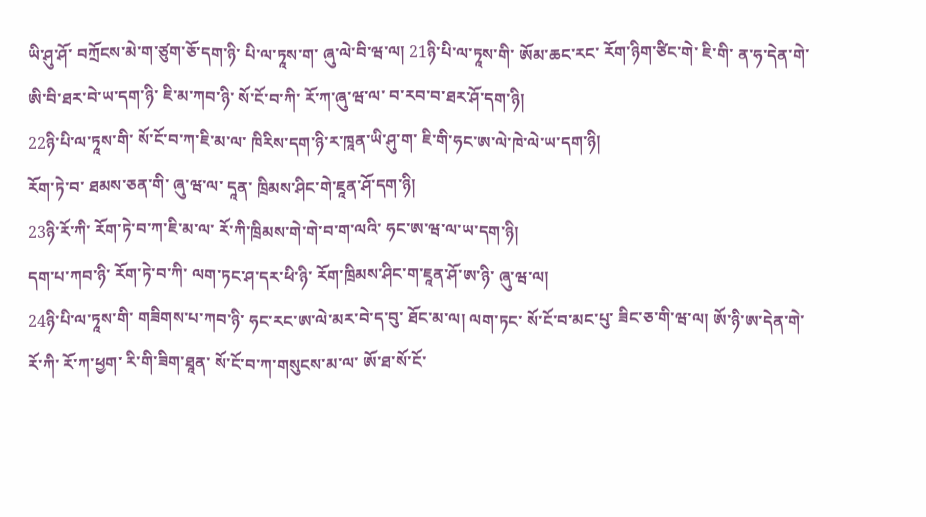ཡི་ཤུ་ཤོ་ བཀྲོངས་མེ་ག་ཙུག་ཅོ་དག་ཉི་ པི་ལ་ཏཱས་ག་ ཞུ་ལེ་བི་ཝ་ལ། 21ཉི་པི་ལ་ཏཱས་གི་ ཨོམ་ཆང་རང་ རོག་ཉིག་ཙིང་གེ་ ཇི་གི་ ན་ཧ་དེན་གེ་ ཨི་བི་ཐར་བེ་ཡ་དག་ཉི་ ཇི་མ་ཀབ་ཉི་ སོ་ངོ་བ་ཀི་ རོ་ཀ་ཞུ་ཝ་ལ་ བ་རབ་བ་ཐར་ཤོ་དག་ཉི།
22ཉི་པི་ལ་ཏཱས་གི་ སོ་ངོ་བ་ཀ་ཇི་མ་ལ་ ཁིརིས་དག་ཉི་ར་ཁཱན་ཡི་ཤུ་ག་ ཇི་གི་ཧང་ཨ་ལེ་ཁེ་ལེ་ཡ་དག་ཉི།
རོག་ཏེ་བ་ ཐམས་ཅན་གི་ ཞུ་ཝ་ལ་ དཱན་ ཁྲིམས་ཤིང་གེ་ཇཱན་ཤོ་དག་ཉི།
23ཉི་རོ་ཀི་ རོག་ཏེ་བ་ཀ་ཇི་མ་ལ་ རོ་ཀི་ཁྲིམས་གེ་གེ་བ་ག་ལའི་ ཧང་ཨ་ཝ་ལ་ཡ་དག་ཉི།
དག་པ་ཀབ་ཉི་ རོག་ཏེ་བ་ཀི་ ལག་ཏང་ཤ་དར་ཕི་ཉི་ རོག་ཁྲིམས་ཤིང་ག་ཇཱན་ཤོ་ཨ་ཉི་ ཞུ་ཝ་ལ།
24ཉི་པི་ལ་ཏཱས་གི་ གཟིགས་པ་ཀབ་ཉི་ ཧང་རང་ཨ་ལེ་མར་བེ་ད་བུ་ ཐོང་མ་ལ། ལག་ཏང་ སོ་ངོ་བ་མང་པུ་ ཟིང་ཅ་གི་ཝ་ལ། ཨོ་ཉི་ཨ་དེན་གེ་ རོ་ཀི་ རོ་ཀ་ཕྱག་ རི་གི་ཟིག་ཐཱན་ སོ་ངོ་བ་ཀ་གསུངས་མ་ལ་ ཨོ་ཐ་སོ་ངོ་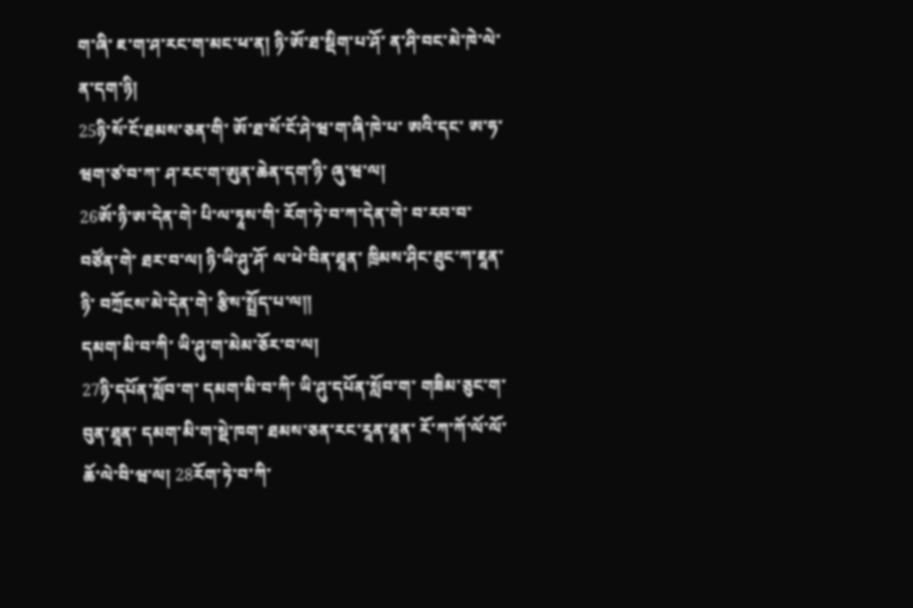ག་ཞི་ ཇ་ག་ཤ་རང་ག་མང་ཕ་ན། ཉི་ཨོ་ཐ་སྡིག་པ་ཤོ་ ན་ཤི་བང་མེ་ཁེ་ལེ་ན་དག་ཉི།
25ཉི་སོ་ངོ་ཐམས་ཅན་གི་ ཨོ་ཐ་སོ་ངོ་ཤེ་ཝ་ག་ཞི་ཁེ་པ་ ཨའི་དང་ ཨ་ཧ་ཝག་ཙ་བ་ཀ་ ཤ་རང་ག་ཨུན་ཆེན་དག་ཉི་ ཞུ་ཝ་ལ།
26ཨོ་ཉི་ཨ་དེན་གེ་ པི་ལ་ཏཱས་གི་ རོག་ཏེ་བ་ཀ་དེན་གེ་ བ་རབ་བ་བཙོན་གེ་ ཐར་བ་ལ། ཉི་ཡི་ཤུ་ཤོ་ ལ་ཕེ་བིན་ཐཱན་ ཁྲིམས་ཤིང་ཐུང་ཀ་ཇཱན་ཉི་ བཀྲོངས་མེ་དེན་གེ་ རྩིས་སྤྲོད་པ་ལ༎
དམག་མི་བ་ཀི་ ཡི་ཤུ་ག་མེམ་ཅོར་བ་ལ།
27ཉི་དཔོན་སློབ་ག་ དམག་མི་བ་ཀི་ ཡི་ཤུ་དཔོན་སློབ་ག་ གཟིམ་ཅུང་ག་བུན་ཐཱན་ དམག་མི་ག་སྡེ་ཁག་ ཐམས་ཅན་རང་རཱན་ཐཱན་ རོ་ཀ་ཀོ་ལོ་ལོ་ཆོ་ལེ་བི་ཝ་ལ། 28རོག་ཏེ་བ་ཀི་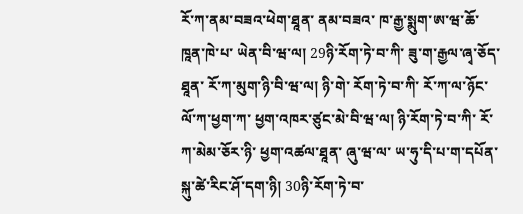རོ་ཀ་ནམ་བཟའ་ཕེག་ཐཱན་ ནམ་བཟའ་ ཁ་རྒྱ་སྨུག་ཨ་ཝ་ཆོ་ཁཱན་ཁེ་པ་ ཡེན་བི་ཝ་ལ། 29ཉི་རོག་ཏེ་བ་ཀི་ ཟུ་ག་རྒྱལ་ཞྭ་ཅོད་ཐཱན་ རོ་ཀ་མུག་ཉི་བི་ཝ་ལ། ཉི་གེ་ རོག་ཏེ་བ་ཀི་ རོ་ཀ་ལ་ཉོང་ལོ་ཀ་ཕྱག་ཀ་ ཕྱག་འཁར་ཙུང་མེ་བི་ཝ་ལ། ཉི་རོག་ཏེ་བ་ཀི་ རོ་ཀ་མེམ་ཅོར་ཉི་ ཕྱག་འཚལ་ཐཱན་ ཞུ་ཝ་ལ་ ཡ་ཧུ་དི་པ་ག་དཔོན་ སྐུ་ཚེ་རིང་ཤོ་དག་ཉི། 30ཉི་རོག་ཏེ་བ་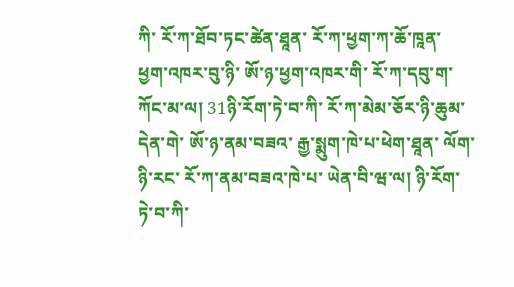ཀི་ རོ་ཀ་ཐོབ་ཏང་ཚེན་ཐཱན་ རོ་ཀ་ཕྱག་ཀ་ཆོ་ཁཱན་ ཕྱག་འཁར་བུ་ཉི་ ཨོ་ཉ་ཕྱག་འཁར་གི་ རོ་ཀ་དབུ་ག་ཀོང་མ་ལ། 31ཉི་རོག་ཏེ་བ་ཀི་ རོ་ཀ་མེམ་ཅོར་ཉི་ཆུམ་དེན་གེ་ ཨོ་ཉ་ནམ་བཟའ་ རྒྱ་སྨུག་ཁེ་པ་ཕེག་ཐཱན་ ལོག་ཉི་རང་ རོ་ཀ་ནམ་བཟའ་ཁེ་པ་ ཡེན་བི་ཝ་ལ། ཉི་རོག་ཏེ་བ་ཀི་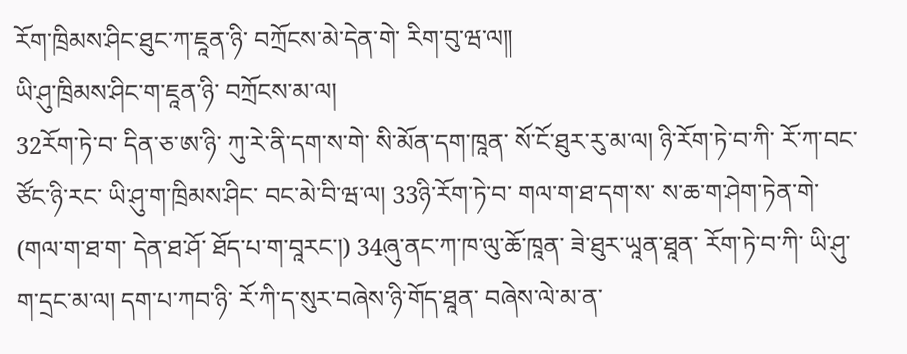རོག་ཁྲིམས་ཤིང་ཐུང་ཀ་ཇཱན་ཉི་ བཀྲོངས་མེ་དེན་གེ་ རིག་བུ་ཝ་ལ༎
ཡི་ཤུ་ཁྲིམས་ཤིང་ག་ཇཱན་ཉི་ བཀྲོངས་མ་ལ།
32རོག་ཏེ་བ་ དིན་ཅ་ཨ་ཉི་ ཀུ་རེ་ནི་དག་ས་གེ་ སི་མོན་དག་ཁཱན་ སོ་ངོ་ཐུར་རུ་མ་ལ། ཉི་རོག་ཏེ་བ་ཀི་ རོ་ཀ་བང་ཙོང་ཉི་རང་ ཡི་ཤུ་ག་ཁྲིམས་ཤིང་ བང་མེ་བི་ཝ་ལ། 33ཉི་རོག་ཏེ་བ་ གལ་ག་ཐ་དག་ས་ ས་ཆ་ག་ཤེག་ཏེན་གེ་ (གལ་ག་ཐ་ག་ དེན་ཐ་ཤོ་ ཐོད་པ་ག་བཱརང་།) 34ཞུ་ནང་ཀ་ཁ་ལུ་ཆོ་ཁཱན་ ཟེ་ཐུར་ཡཱན་ཐཱན་ རོག་ཏེ་བ་ཀི་ ཡི་ཤུ་ག་དྲང་མ་ལ། དག་པ་ཀབ་ཉི་ རོ་ཀི་ད་སུར་བཞེས་ཉི་གོད་ཐཱན་ བཞེས་ལེ་མ་ན་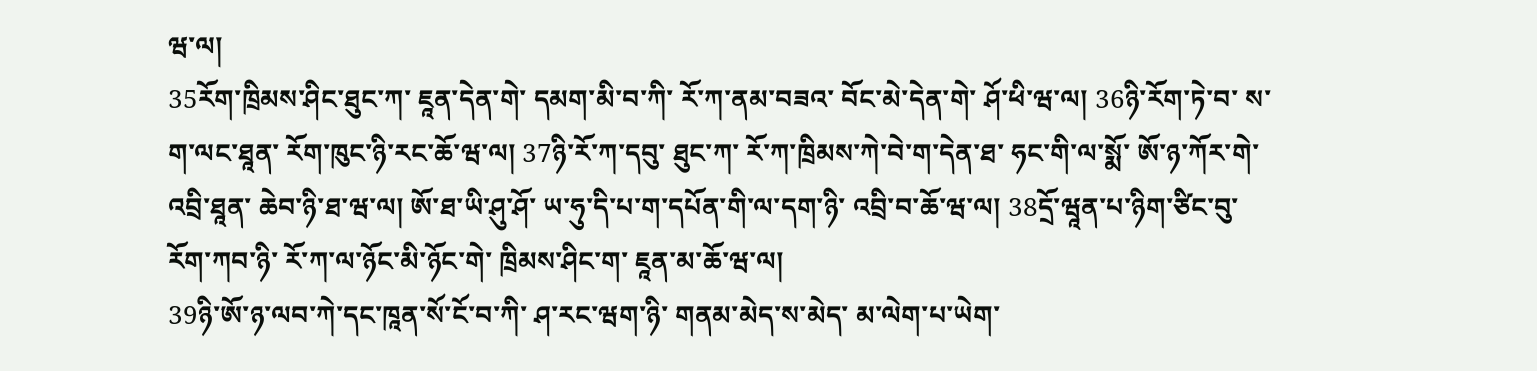ཝ་ལ།
35རོག་ཁྲིམས་ཤིང་ཐུང་ཀ་ ཇཱན་དེན་གེ་ དམག་མི་བ་ཀི་ རོ་ཀ་ནམ་བཟའ་ བོང་མེ་དེན་གེ་ ཤོ་ཕི་ཝ་ལ། 36ཉི་རོག་ཏེ་བ་ ས་ག་ལང་ཐཱན་ རོག་ཁུང་ཉི་རང་ཆོ་ཝ་ལ། 37ཉི་རོ་ཀ་དབུ་ ཐུང་ཀ་ རོ་ཀ་ཁྲིམས་ཀེ་བེ་ག་དེན་ཐ་ ཧང་གི་ལ་སྨོ་ ཨོ་ཉ་ཀོར་གེ་འབྲི་ཐཱན་ ཆེབ་ཉི་ཐ་ཝ་ལ། ཨོ་ཐ་ཡི་ཤུ་ཤོ་ ཡ་ཧུ་དི་པ་ག་དཔོན་གི་ལ་དག་ཉི་ འབྲི་བ་ཆོ་ཝ་ལ། 38དྲོ་ཝཱན་པ་ཉིག་ཙིང་བུ་ རོག་ཀབ་ཉི་ རོ་ཀ་ལ་ཉོང་མི་ཉོང་གེ་ ཁྲིམས་ཤིང་ག་ ཇཱན་མ་ཆོ་ཝ་ལ།
39ཉི་ཨོ་ཉ་ལབ་ཀེ་དང་ཁཱན་སོ་ངོ་བ་ཀི་ ཤ་རང་ཝག་ཉི་ གནམ་མེད་ས་མེད་ མ་ལེག་པ་ཡེག་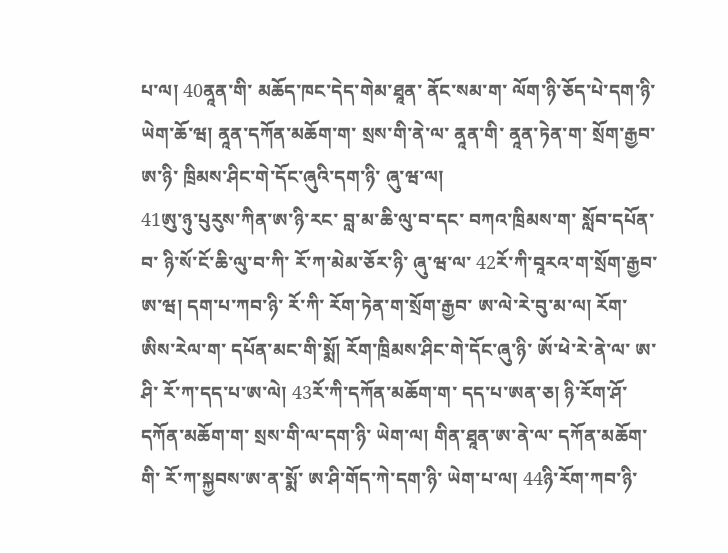པ་ལ། 40ནཱན་གི་ མཆོད་ཁང་དེད་གེམ་ཐཱན་ ནོང་སམ་ག་ ལོག་ཉི་ཅོད་པེ་དག་ཉི་ ཡེག་ཆོ་ཝ། ནཱན་དཀོན་མཆོག་ག་ སྲས་གི་ནེ་ལ་ ནཱན་གི་ ནཱན་ཏེན་ག་ སྲོག་རྒྱབ་ཨ་ཉི་ ཁྲིམས་ཤིང་གེ་དོང་ཞུའི་དག་ཉི་ ཞུ་ཝ་ལ།
41ཨུ་ཉུ་པུརུས་ཀིན་ཨ་ཉི་རང་ བླ་མ་ཆི་ལུ་བ་དང་ བཀའ་ཁྲིམས་ག་ སློབ་དཔོན་བ་ ཉི་སོ་ངོ་ཆི་ལུ་བ་ཀི་ རོ་ཀ་མེམ་ཅོར་ཉི་ ཞུ་ཝ་ལ་ 42རོ་ཀི་བཱརའ་ག་སྲོག་རྒྱབ་ཨ་ཝ། དག་པ་ཀབ་ཉི་ རོ་ཀི་ རོག་ཏེན་ག་སྲོག་རྒྱབ་ ཨ་ལེ་རེ་བུ་མ་ལ། རོག་ཨིས་རེལ་ག་ དཔོན་མང་གི་སྨོ། རོག་ཁྲིམས་ཤིང་གེ་དོང་ཞུ་ཉི་ ཨོ་ཕེ་རེ་ནེ་ལ་ ཨ་ཤི་ རོ་ཀ་དད་པ་ཨ་ལེ། 43རོ་ཀི་དཀོན་མཆོག་ག་ དད་པ་ཨན་ཅ། ཉི་རོག་ཤོ་ དཀོན་མཆོག་ག་ སྲས་གི་ལ་དག་ཉི་ ཡེག་ལ། གིན་ཐཱན་ཨ་ནེ་ལ་ དཀོན་མཆོག་གི་ རོ་ཀ་སྐྱབས་ཨ་ན་སྨོ་ ཨ་ཤི་གོད་ཀེ་དག་ཉི་ ཡེག་པ་ལ། 44ཉི་རོག་ཀབ་ཉི་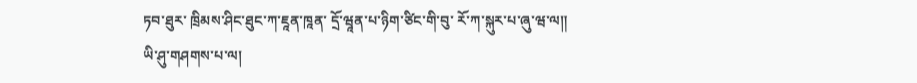ཏབ་ཐུར་ ཁྲིམས་ཤིང་ཐུང་ཀ་ཇཱན་ཁཱན་ དྲོ་ཝཱན་པ་ཉིག་ཙིང་གི་བུ་ རོ་ཀ་སྐུར་པ་ཞུ་ཝ་ལ༎
ཡི་ཤུ་གཤགས་པ་ལ།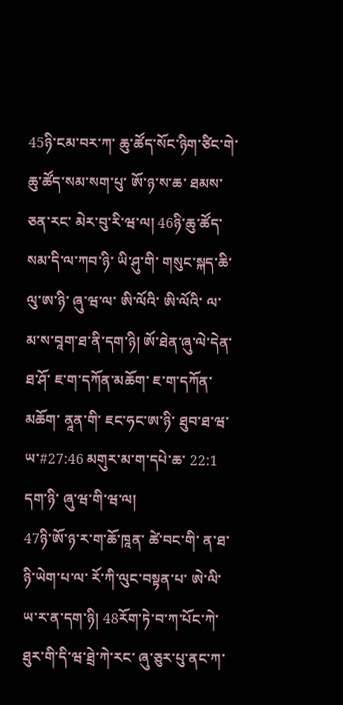45ཉི་ངམ་བར་ཀ་ ཆུ་ཚོད་སོང་ཉིག་ཙིང་གེ་ ཆུ་ཚོད་སམ་སག་པུ་ ཨོ་ཉ་ས་ཆ་ ཐམས་ཅན་རང་ མེར་བུ་རི་ཝ་ལ། 46ཉི་ཆུ་ཚོད་སམ་དི་ལ་ཀབ་ཉི་ ཡི་ཤུ་གི་ གསུང་སྐད་ཆི་ལུ་ཨ་ཉི་ ཞུ་ཝ་ལ་ ཨི་ལོའི་ ཨི་ལོའི་ ལ་མ་ས་བཱག་ཐ་ནི་དག་ཉི། ཨོ་ཐེན་ཞུ་ལེ་དེན་ཐ་ཤོ་ ཇ་ག་དཀོན་མཆོག་ ཇ་ག་དཀོན་མཆོག་ ནཱན་གི་ ཇང་ཧང་ཨ་ཉི་ ཐུབ་ཐ་ཝ་ཡ་#27:46 མགུར་མ་ག་དཔེ་ཆ་ 22:1 དག་ཉི་ ཞུ་ཝ་གི་ཝ་ལ།
47ཉི་ཨོ་ཉ་ར་ག་ཆོ་ཁཱན་ ཚེ་བང་གི་ ན་ཐ་ཉི་ཡེག་པ་ལ་ རོ་ཀི་ལུང་བསྟན་པ་ ཨེ་ལི་ཡ་ར་ན་དག་ཉི། 48རོག་ཏེ་བ་ཀ་པོང་ཀེ་ ཐུར་གི་དི་ཝ་ཐྲེ་ཀེ་རང་ ཞུ་ཅུར་པུ་ནང་ཀ་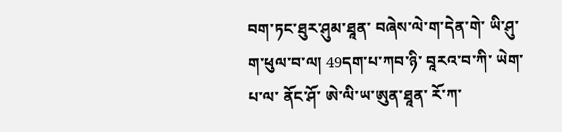བག་ཏང་ཐུར་ཤུམ་ཐཱན་ བཞེས་ལེ་ག་དེན་གེ་ ཡི་ཤུ་ག་ཕུལ་བ་ལ། 49དག་པ་ཀབ་ཉི་ བཱརའ་བ་ཀི་ ཡེག་པ་ལ་ ནོང་ཤོ་ ཨེ་ལི་ཡ་ཨུན་ཐཱན་ རོ་ཀ་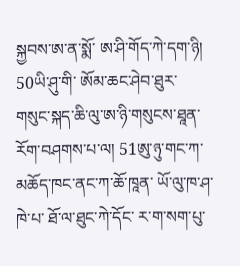སྐྱབས་ཨ་ན་སྨོ་ ཨ་ཤི་གོད་ཀེ་དག་ཉི།
50ཡི་ཤུ་གི་ ཨོམ་ཆང་ཤེབ་ཐུར་ གསུང་སྐད་ཆི་ལུ་ཨ་ཉི་གསུངས་ཐཱན་ རོག་བཤགས་པ་ལ། 51ཨུ་ཉུ་གང་ཀ་ མཆོད་ཁང་ནང་ཀ་ཆོ་ཁཱན་ ཡོ་ལུ་ཁ་ཤ་ཁེ་པ་ ཐོ་ལ་ཐུང་ཀེ་དོང་ ར་ག་སག་པུ་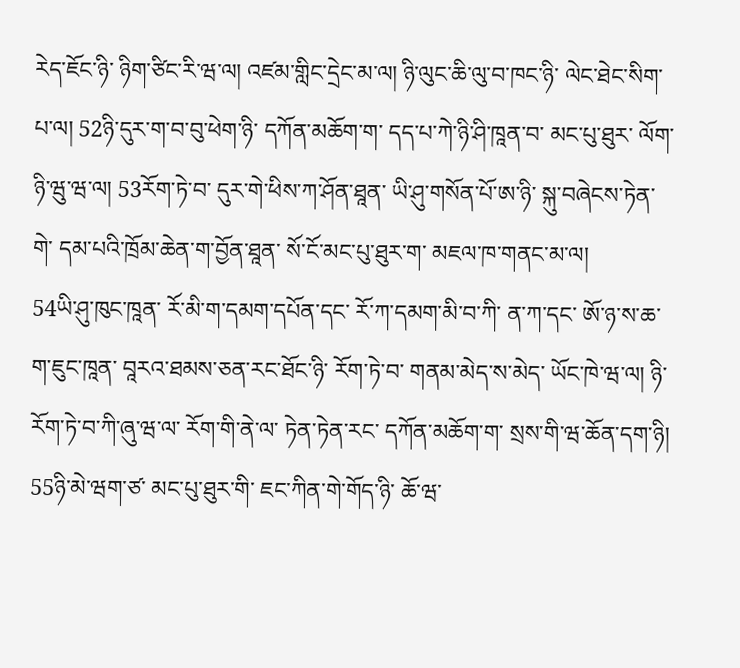རེད་ཇོང་ཉི་ ཉིག་ཙིང་རི་ཝ་ལ། འཛམ་གླིང་དྲེང་མ་ལ། ཉི་ལུང་ཆི་ལུ་བ་ཁང་ཉི་ ལེང་ཐེང་སིག་པ་ལ། 52ཉི་དུར་ག་བ་བུ་ཕེག་ཉི་ དཀོན་མཆོག་ག་ དད་པ་ཀེ་ཉི་ཤི་ཁཱན་བ་ མང་པུ་ཐུར་ ལོག་ཉི་ཝུ་ཝ་ལ། 53རོག་ཏེ་བ་ དུར་གེ་ཕིས་ཀ་ཤོན་ཐཱན་ ཡི་ཤུ་གསོན་པོ་ཨ་ཉི་ སྐུ་བཞེངས་ཏེན་གེ་ དམ་པའི་ཁྲོམ་ཆེན་ག་བྱོན་ཐཱན་ སོ་ངོ་མང་པུ་ཐུར་ག་ མཇལ་ཁ་གནང་མ་ལ།
54ཡི་ཤུ་ཁུང་ཁཱན་ རོ་མི་ག་དམག་དཔོན་དང་ རོ་ཀ་དམག་མི་བ་ཀི་ ན་ཀ་དང་ ཨོ་ཉ་ས་ཆ་ག་ཇུང་ཁཱན་ བཱརའ་ཐམས་ཅན་རང་ཐོང་ཉི་ རོག་ཏེ་བ་ གནམ་མེད་ས་མེད་ ཡོང་ཁེ་ཝ་ལ། ཉི་རོག་ཏེ་བ་ཀི་ཞུ་ཝ་ལ་ རོག་གི་ནེ་ལ་ ཏེན་ཏེན་རང་ དཀོན་མཆོག་ག་ སྲས་གི་ཝ་ཆོན་དག་ཉི།
55ཉི་མེ་ཝག་ཙ་ མང་པུ་ཐུར་གི་ ཇང་ཀིན་གེ་གོད་ཉི་ ཆོ་ཝ་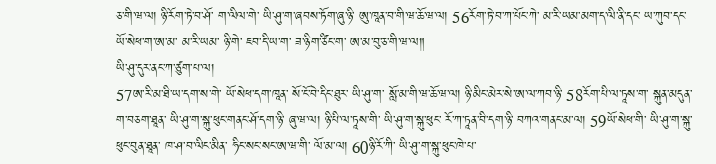ཅ་གི་ཝ་ལ། ཉི་རོག་ཏེ་བ་ཤོ་ ག་ལིལ་གེ་ ཡི་ཤུ་ག་ཞབས་ཏོག་ཞུ་ཉི་ ཨུ་ཁཱན་བ་གི་ཝ་ཆོ་ཝ་ལ། 56རོག་ཏེ་བ་ཀ་པོང་ཀེ་ མ་རི་ཡམ་མག་ད་ལི་ནི་དང་ ཡ་ཀུབ་དང་ཡོ་སེཕ་ག་ཨ་མ་ མ་རི་ཡམ་ ཉི་གེ་ ཇབ་དི་ཡ་ག་ ཟ་ཉིག་ཙིང་ག་ ཨ་མ་བུ་ཅ་གི་ཝ་ལ༎
ཡི་ཤུ་དུར་ནང་ཀ་ཙུག་པ་ལ།
57ཨ་རི་མ་ཐི་ཡ་དག་ས་གེ་ ཡོ་སེཕ་དག་ཁཱན་ སོ་ངོ་བེ་དིང་ཐུར་ ཡི་ཤུ་ག་ སློ་མ་གི་ཝ་ཆོ་ཝ་ལ། ཉི་མིང་མེར་སེ་ཨ་ལ་ཀབ་ཉི་ 58རོག་པི་ལ་ཏཱས་ག་ སྐུན་མདུན་ག་བཅག་ཐཱན་ ཡི་ཤུ་ག་སྐུ་ཕུང་གནང་ཤོ་དག་ཉི་ ཞུ་ཝ་ལ། ཉི་པི་ལ་ཏཱས་གི་ ཡི་ཤུ་ག་སྐུ་ཕུང་ རོ་ཀ་ཏཱན་བི་དག་ཉི་ བཀའ་གནང་མ་ལ། 59ཡོ་སེཕ་གི་ ཡི་ཤུ་ག་སྐུ་ཕུང་བུན་ཐཱན་ ཁ་ཤ་བ་ལིང་མིན་ ཧིང་སང་སང་ཨ་ཝ་གི་ ལོ་མ་ལ། 60ཉི་རོ་ཀི་ ཡི་ཤུ་ག་སྐུ་ཕུང་ཁེ་པ་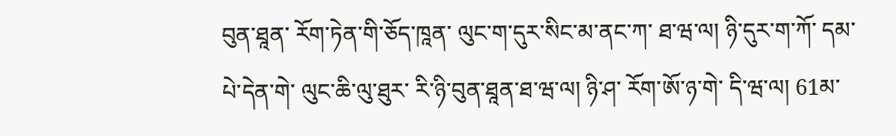བུན་ཐཱན་ རོག་ཏེན་གི་ཅོད་ཁཱན་ ལུང་ག་དུར་སིང་མ་ནང་ཀ་ ཐ་ཝ་ལ། ཉི་དུར་ག་ཀོ་ དམ་པེ་དེན་གེ་ ལུང་ཆི་ལུ་ཐུར་ རི་ཉི་བུན་ཐཱན་ཐ་ཝ་ལ། ཉི་ཤ་ རོག་ཨོ་ཉ་གེ་ དི་ཝ་ལ། 61མ་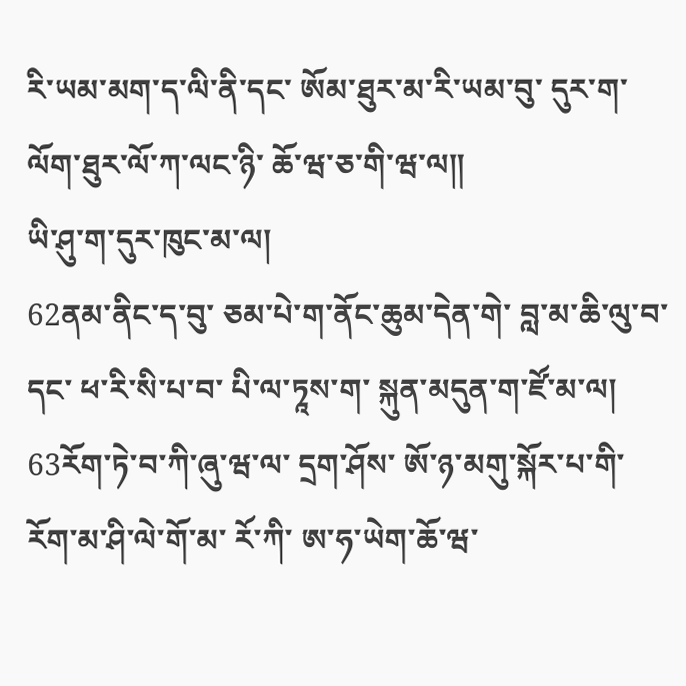རི་ཡམ་མག་ད་ལི་ནི་དང་ ཨོམ་ཐུར་མ་རི་ཡམ་བུ་ དུར་ག་ལོག་ཐུར་ལོ་ཀ་ལང་ཉི་ ཆོ་ཝ་ཅ་གི་ཝ་ལ༎
ཡི་ཤུ་ག་དུར་ཁུང་མ་ལ།
62ནམ་ནིང་ད་བུ་ ཅམ་པེ་ག་ནོང་ཆུམ་དེན་གེ་ བླ་མ་ཆི་ལུ་བ་དང་ ཕ་རི་སི་པ་བ་ པི་ལ་ཏཱས་ག་ སྐུན་མདུན་ག་ཛོ་མ་ལ། 63རོག་ཏེ་བ་ཀི་ཞུ་ཝ་ལ་ དྲག་ཤོས་ ཨོ་ཉ་མགུ་སྐོར་པ་གི་ རོག་མ་ཤི་ལེ་གོ་མ་ རོ་ཀི་ ཨ་ཧ་ཡེག་ཆོ་ཝ་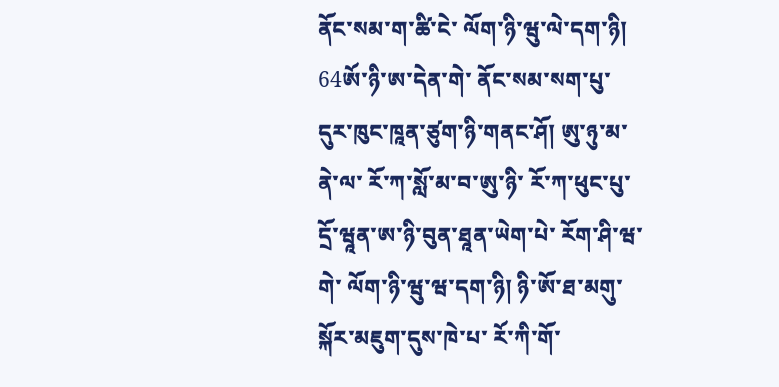ནོང་སམ་ག་ཚི་ངེ་ ལོག་ཉི་ཝུ་ལེ་དག་ཉི། 64ཨོ་ཉི་ཨ་དེན་གེ་ ནོང་སམ་སག་པུ་ དུར་ཁུང་ཁཱན་ཙུག་ཉི་གནང་ཤོ། ཨུ་ཉུ་མ་ནེ་ལ་ རོ་ཀ་སློ་མ་བ་ཨུ་ཉི་ རོ་ཀ་ཕུང་པུ་ དྲོ་ཝཱན་ཨ་ཉི་བུན་ཐཱན་ཡེག་པེ་ རོག་ཤི་ཝ་གེ་ ལོག་ཉི་ཝུ་ཝ་དག་ཉི། ཉི་ཨོ་ཐ་མགུ་སྐོར་མཇུག་དུས་ཁེ་པ་ རོ་ཀི་གོ་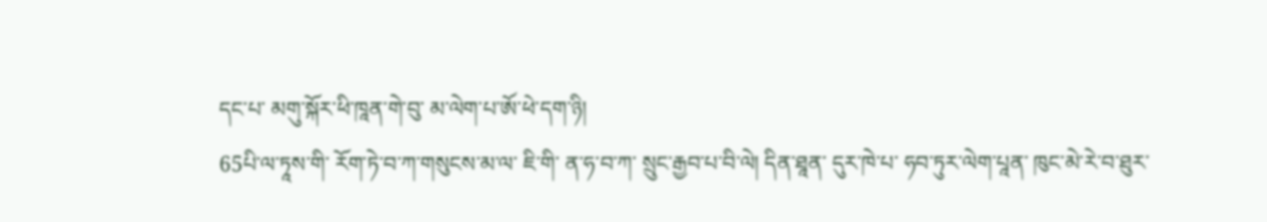དང་པ་ མགུ་སྐོར་ཕི་ཁཱན་གེ་བུ་ མ་ལེག་པ་ཨོ་ཕེ་དག་ཉི།
65པི་ལ་ཏཱས་གི་ རོག་ཏེ་བ་ཀ་གསུངས་མ་ལ་ ཇི་གི་ ན་ཧ་བ་ཀ་ སྲུང་རྒྱབ་པ་བི་ལེ། དིན་ཐཱན་ དུར་ཁེ་པ་ ཧབ་ཏུར་ལེག་པཱན་ ཁུང་མེ་རེ་བ་ཐུར་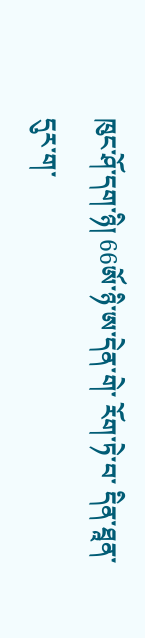ཁུང་ཤོ་དག་ཉི། 66ཨོ་ཉི་ཨ་དེན་གེ་ རོག་ཏེ་བ་ དིན་ཐཱན་ དུར་ག་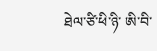ཐེལ་ཙི་ཕི་ཉི་ ཨི་བི་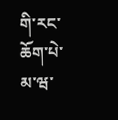གི་རང་ ཆོག་པེ་མ་ཝ་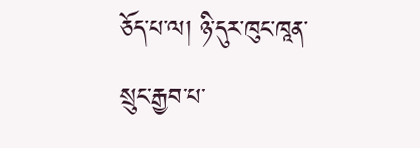ཅོད་པ་ལ། ཉི་དུར་ཁུང་ཁཱན་ སྲུང་རྒྱབ་པ་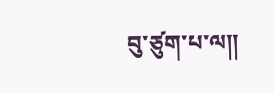བུ་ཙུག་པ་ལ༎